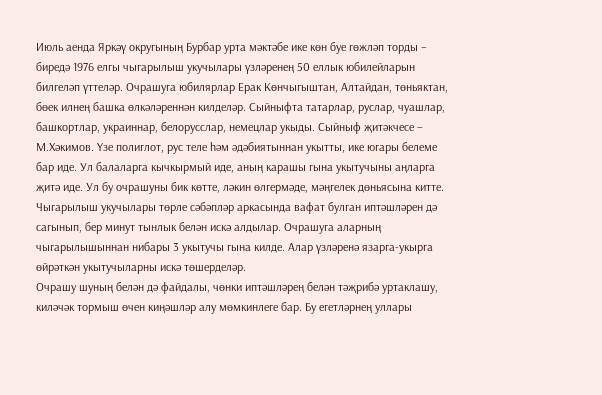Июль аенда Яркәү округының Бурбар урта мәктәбе ике көн буе гөжләп торды – биредә 1976 елгы чыгарылыш укучылары үзләренең 50 еллык юбилейларын билгеләп үттеләр. Очрашуга юбилярлар Ерак Көнчыгыштан, Алтайдан, төньяктан, бөек илнең башка өлкәләреннән килделәр. Сыйныфта татарлар, руслар, чуашлар, башкортлар, украиннар, белорусслар, немецлар укыды. Сыйныф җитәкчесе – М.Хәкимов. Үзе полиглот, рус теле һәм әдәбиятыннан укытты, ике югары белеме бар иде. Ул балаларга кычкырмый иде, аның карашы гына укытучыны аңларга җитә иде. Ул бу очрашуны бик көтте, ләкин өлгермәде, мәңгелек дөньясына китте.
Чыгарылыш укучылары төрле сәбәпләр аркасында вафат булган иптәшләрен дә сагынып, бер минут тынлык белән искә алдылар. Очрашуга аларның чыгарылышыннан нибары 3 укытучы гына килде. Алар үзләренә язарга-укырга өйрәткән укытучыларны искә төшерделәр.
Очрашу шуның белән дә файдалы, чөнки иптәшләрең белән тәҗрибә уртаклашу, киләчәк тормыш өчен киңәшләр алу мөмкинлеге бар. Бу егетләрнең уллары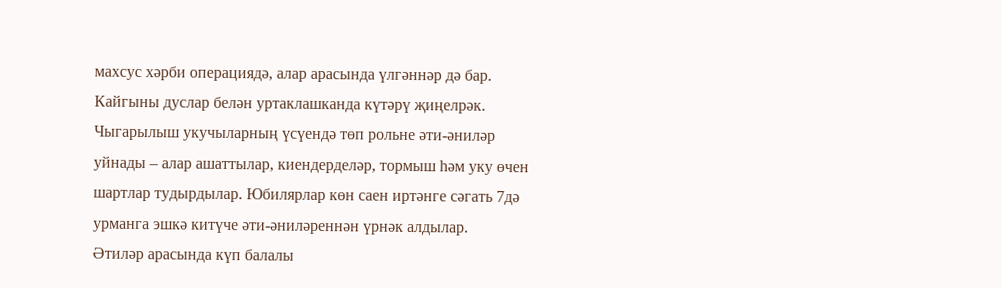махсус хәрби операциядә, алар арасында үлгәннәр дә бар. Кайгыны дуслар белән уртаклашканда күтәрү җиңелрәк.
Чыгарылыш укучыларның үсүендә төп рольне әти-әниләр уйнады – алар ашаттылар, киендерделәр, тормыш һәм уку өчен шартлар тудырдылар. Юбилярлар көн саен иртәнге сәгать 7дә урманга эшкә китүче әти-әниләреннән үрнәк алдылар.
Әтиләр арасында күп балалы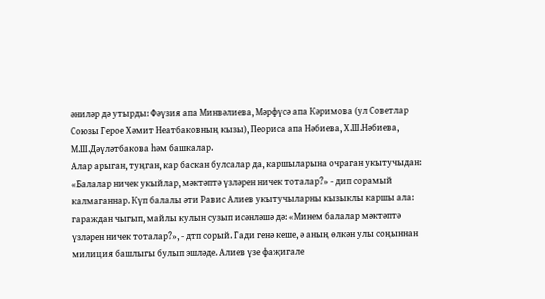әниләр дә утырды: Фәүзия апа Минвәлиева, Мәрфүсә апа Кәримова (ул Советлар Союзы Герое Хәмит Неатбаковның кызы), Пеориса апа Нәбиева, Х.Ш.Нәбиева, М.Ш.Дәүләтбакова һәм башкалар.
Алар арыган, туңган, кар баскан булсалар да, каршыларына очраган укытучыдан: «Балалар ничек укыйлар, мәктәптә үзләрен ничек тоталар?» - дип сорамый калмаганнар. Күп балалы әти Равис Алиев укытучыларны кызыклы каршы ала: гараждан чыгып, майлы кулын сузып исәнләшә дә: «Минем балалар мәктәптә үзләрен ничек тоталар?», - дтп сорый. Гади генә кеше, ә аның өлкән улы соңыннан милиция башлыгы булып эшләде. Алиев үзе фаҗигале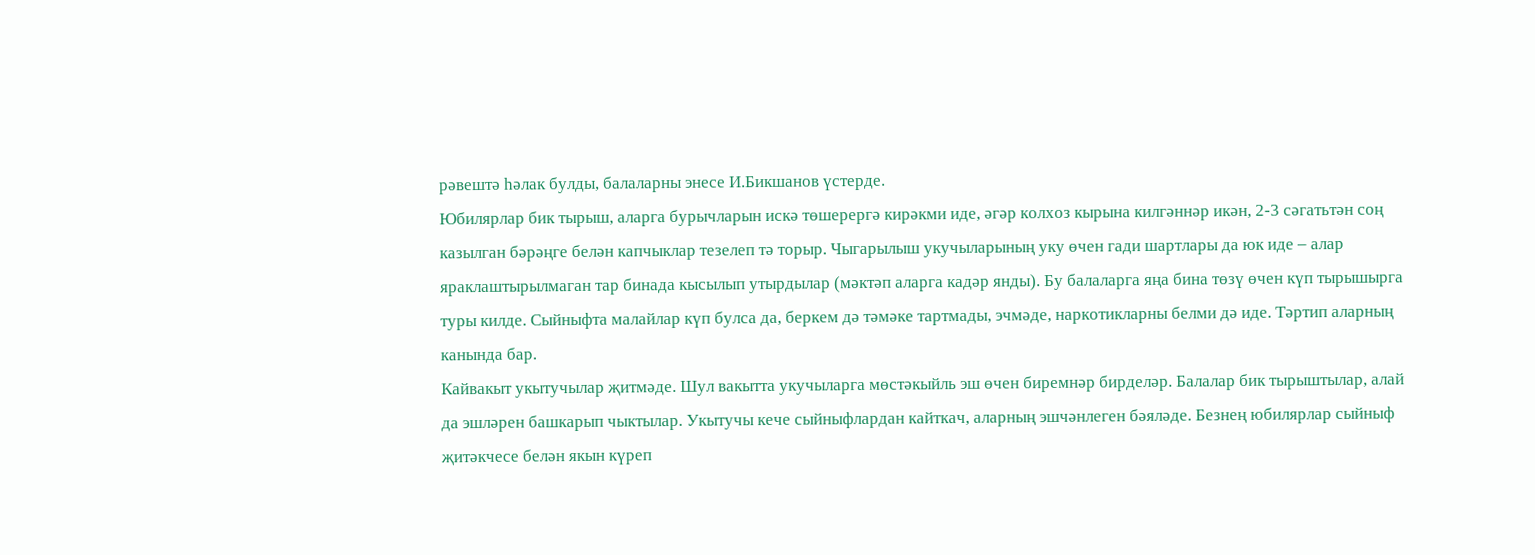рәвештә һәлак булды, балаларны энесе И.Бикшанов үстерде.
Юбилярлар бик тырыш, аларга бурычларын искә төшерергә кирәкми иде, әгәр колхоз кырына килгәннәр икән, 2-3 сәгатьтән соң казылган бәрәңге белән капчыклар тезелеп тә торыр. Чыгарылыш укучыларының уку өчен гади шартлары да юк иде – алар яраклаштырылмаган тар бинада кысылып утырдылар (мәктәп аларга кадәр янды). Бу балаларга яңа бина төзү өчен күп тырышырга туры килде. Сыйныфта малайлар күп булса да, беркем дә тәмәке тартмады, эчмәде, наркотикларны белми дә иде. Тәртип аларның канында бар.
Кайвакыт укытучылар җитмәде. Шул вакытта укучыларга мөстәкыйль эш өчен биремнәр бирделәр. Балалар бик тырыштылар, алай да эшләрен башкарып чыктылар. Укытучы кече сыйныфлардан кайткач, аларның эшчәнлеген бәяләде. Безнең юбилярлар сыйныф җитәкчесе белән якын күреп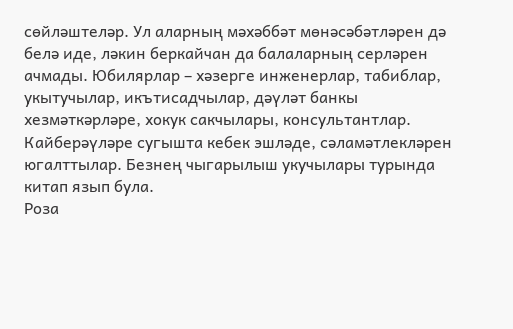сөйләштеләр. Ул аларның мәхәббәт мөнәсәбәтләрен дә белә иде, ләкин беркайчан да балаларның серләрен ачмады. Юбилярлар – хәзерге инженерлар, табиблар, укытучылар, икътисадчылар, дәүләт банкы хезмәткәрләре, хокук сакчылары, консультантлар. Кайберәүләре сугышта кебек эшләде, сәламәтлекләрен югалттылар. Безнең чыгарылыш укучылары турында китап язып була.
Роза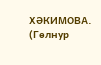ХӘКИМОВА.
(Гөлнур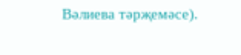Вәлиева тәрҗемәсе).